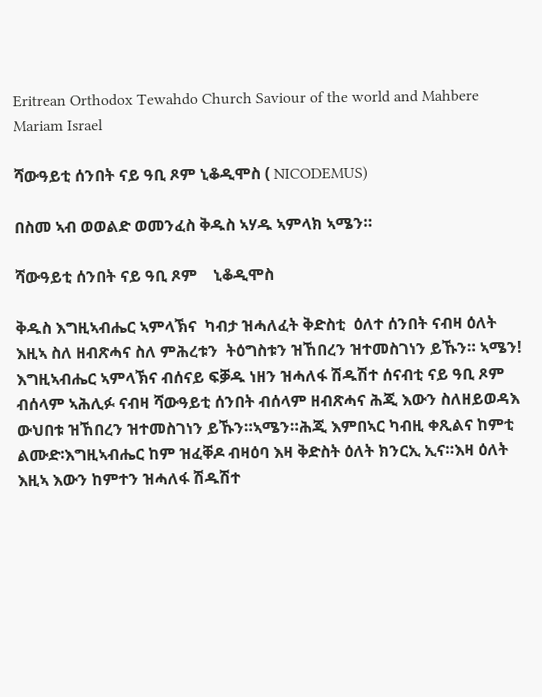Eritrean Orthodox Tewahdo Church Saviour of the world and Mahbere Mariam Israel

ሻውዓይቲ ሰንበት ናይ ዓቢ ጾም ኒቆዲሞስ ( NICODEMUS)

በስመ ኣብ ወወልድ ወመንፈስ ቅዱስ ኣሃዱ ኣምላክ ኣሜን።

ሻውዓይቲ ሰንበት ናይ ዓቢ ጾም    ኒቆዲሞስ

ቅዱስ እግዚኣብሔር ኣምላኽና  ካብታ ዝሓለፈት ቅድስቲ  ዕለተ ሰንበት ናብዛ ዕለት እዚኣ ስለ ዘብጽሓና ስለ ምሕረቱን  ትዕግስቱን ዝኸበረን ዝተመስገነን ይኹን። ኣሜን! እግዚኣብሔር ኣምላኽና ብሰናይ ፍቓዱ ነዘን ዝሓለፋ ሽዱሽተ ሰናብቲ ናይ ዓቢ ጾም ብሰላም ኣሕሊፉ ናብዛ ሻውዓይቲ ሰንበት ብሰላም ዘብጽሓና ሕጂ እውን ስለዘይወዳእ ውህበቱ ዝኸበረን ዝተመስገነን ይኹን።ኣሜን።ሕጂ እምበኣር ካብዚ ቀጺልና ከምቲ ልሙድ፡እግዚኣብሔር ከም ዝፈቐዶ ብዛዕባ እዛ ቅድስት ዕለት ክንርኢ ኢና።እዛ ዕለት እዚኣ እውን ከምተን ዝሓለፋ ሽዱሽተ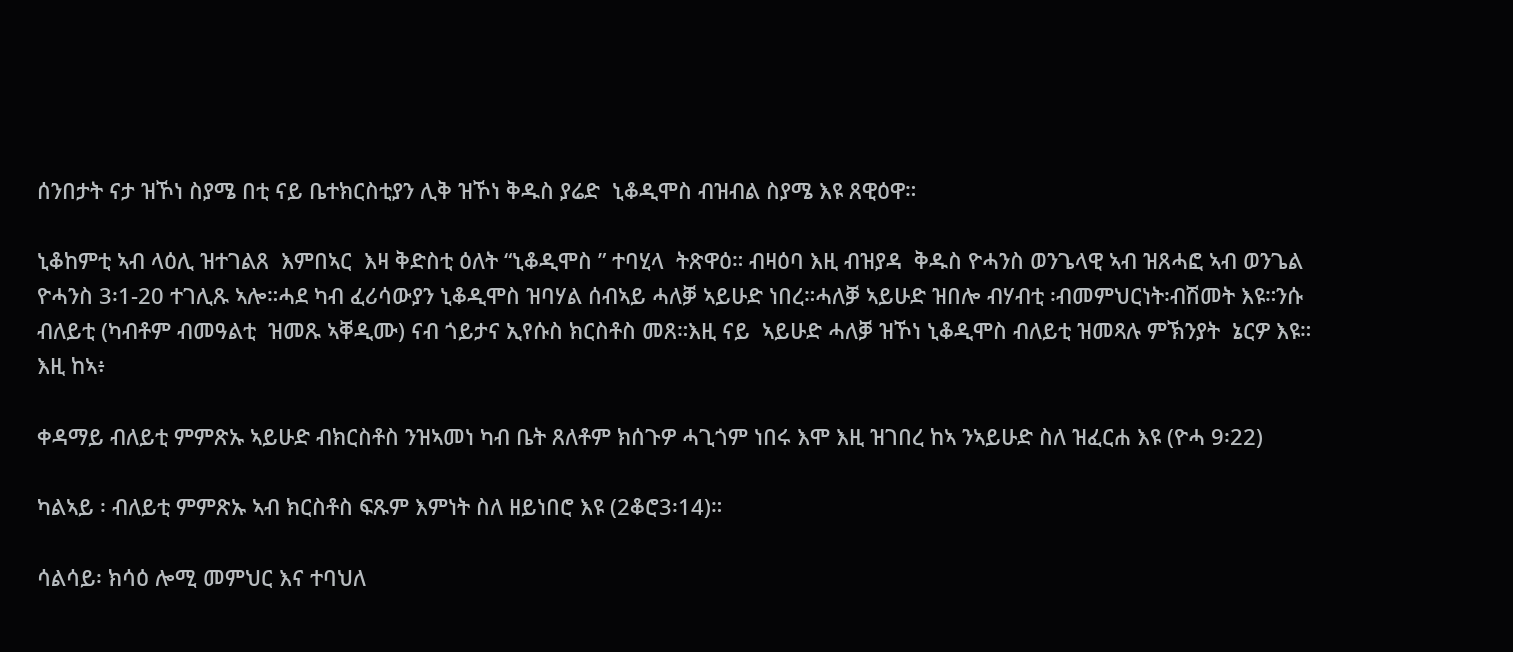ሰንበታት ናታ ዝኾነ ስያሜ በቲ ናይ ቤተክርስቲያን ሊቅ ዝኾነ ቅዱስ ያሬድ  ኒቆዲሞስ ብዝብል ስያሜ እዩ ጸዊዕዋ።

ኒቆከምቲ ኣብ ላዕሊ ዝተገልጸ  እምበኣር  እዛ ቅድስቲ ዕለት “ኒቆዲሞስ ” ተባሂላ  ትጽዋዕ። ብዛዕባ እዚ ብዝያዳ  ቅዱስ ዮሓንስ ወንጌላዊ ኣብ ዝጸሓፎ ኣብ ወንጌል ዮሓንስ 3፡1-20 ተገሊጹ ኣሎ።ሓደ ካብ ፈሪሳውያን ኒቆዲሞስ ዝባሃል ሰብኣይ ሓለቓ ኣይሁድ ነበረ።ሓለቓ ኣይሁድ ዝበሎ ብሃብቲ ፡ብመምህርነት፡ብሽመት እዩ።ንሱ ብለይቲ (ካብቶም ብመዓልቲ  ዝመጹ ኣቐዲሙ) ናብ ጎይታና ኢየሱስ ክርስቶስ መጸ።እዚ ናይ  ኣይሁድ ሓለቓ ዝኾነ ኒቆዲሞስ ብለይቲ ዝመጻሉ ምኽንያት  ኔርዎ እዩ። እዚ ከኣ፥

ቀዳማይ ብለይቲ ምምጽኡ ኣይሁድ ብክርስቶስ ንዝኣመነ ካብ ቤት ጸለቶም ክሰጉዎ ሓጊጎም ነበሩ እሞ እዚ ዝገበረ ከኣ ንኣይሁድ ስለ ዝፈርሐ እዩ (ዮሓ 9፡22)

ካልኣይ ፡ ብለይቲ ምምጽኡ ኣብ ክርስቶስ ፍጹም እምነት ስለ ዘይነበሮ እዩ (2ቆሮ3፡14)።

ሳልሳይ፡ ክሳዕ ሎሚ መምህር እና ተባህለ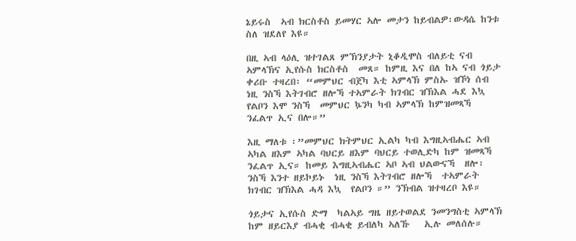ኔይሩስ  ኣብ ክርስቶስ ይመሃር ኣሎ መታን ከይብልዎ፡ውዳሴ ከንቱ ስለ ዝደለየ እዩ።

በዚ ኣብ ላዕሊ ዝተገልጸ ምኽንያታት ኒቆዲሞስ ብለይቲ ናብ ኣምላኽና ኢየሱስ ክርስቶስ  መጸ። ከምዚ እና በለ ከኣ ናብ ጎይታ ቀሪቡ ተዛረበ፡ “መምህር ብጀካ እቲ ኣምላኽ ምስኡ ዝኾነ ሰብ ነዚ ንስኻ እትገብሮ ዘሎኻ ተኣምራት ክገብር ዝኽእል ሓደ እኳ  የልቦን እሞ ንስኻ  መምህር ኴንካ ካብ ኣምላኽ ከምዝመጻኻ ንፈልጥ ኢና በሎ።”

እዚ ማለቱ ፡”መምህር ክትምህር ኢልካ ካብ እግዚኣብሔር ኣብ ኣካል ዘእም ኣካል ባህርይ ዘእም ባህርይ ተወሊድካ ከም ዝመጻኻ ንፈልጥ ኢና። ከመይ እግዚኣብሔር ኣቦ ኣብ ህልውናኻ  ዘሎ፡ ንስኻ እንተ ዘይኮይኑ  ነዚ ንስኻ እትገብሮ ዘሎኻ  ተኣምራት ክገብር ዝኽእል ሓዳ እኳ  የልቦን ።” ንኽብል ዝተዛረቦ እዩ።

ጎይታና ኢየሱስ ድማ  ካልኣይ ግዜ ዘይተወልደ ንመንግስቲ ኣምላኽ ከም ዘይርእያ ብሓቂ ብሓቂ ይብለካ ኣለኹ   ኢሉ መለሰሉ።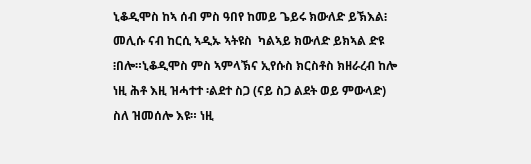ኒቆዲሞስ ከኣ ሰብ ምስ ዓበየ ከመይ ጌይሩ ክውለድ ይኽእል፧ መሊሱ ናብ ከርሲ ኣዲኡ ኣትዩስ  ካልኣይ ክውለድ ይክኣል ድዩ ፧በሎ።ኒቆዲሞስ ምስ ኣምላኽና ኢየሱስ ክርስቶስ ክዘራረብ ከሎ ነዚ ሕቶ እዚ ዝሓተተ ፡ልደተ ስጋ (ናይ ስጋ ልደት ወይ ምውላድ) ስለ ዝመሰሎ እዩ። ነዚ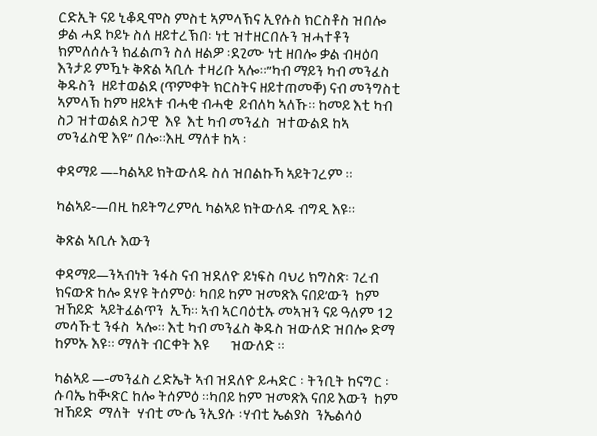ርድኢት ናይ ኒቆዲሞስ ምስቲ ኣምላኽና ኢየሱስ ክርስቶስ ዝበሎ ቃል ሓደ ኮይኑ ስለ ዘይተረኽበ፡ ነቲ ዝተዘርበሉን ዝሓተቶን  ክምለሰሉን ክፈልጦን ስለ ዘልዎ ፡ደጊሙ ነቲ ዘበሎ ቃል ብዛዕባ እንታይ ምዃኑ ቅጽል ኣቢሉ ተዛሪቡ ኣሎ።”ካብ ማይን ካብ መንፈስ ቅዱስን  ዘይተወልደ (ጥምቀት ክርስትና ዘይተጠመቐ) ናብ መንግስቲ ኣምላኽ ከም ዘይኣቱ ብሓቂ ብሓቂ  ይብለካ ኣለኹ። ከመይ እቲ ካብ ስጋ ዝተወልደ ስጋዊ  እዩ  እቲ ካብ መንፈስ  ዝተውልደ ከኣ መንፈስዊ እዩ” በሎ።እዚ ማለቱ ከኣ ፡

ቀዳማይ —–ካልኣይ ክትውለዱ ስለ ዝበልኩኻ ኣይትገረም ።

ካልኣይ-—በዚ ከይትግረምሲ ካልኣይ ክትውለዱ ብግዲ እዩ።

ቅጽል ኣቢሉ እውን

ቀዳማይ—ንኣብነት ንፋስ ናብ ዝደለዮ ይነፍስ ባህሪ ክግስጽ፡ ገረብ  ክናውጽ ከሎ ደሃዩ ትሰምዕ፡ ካበይ ከም ዝመጽእ ናበይ’ውን  ከም ዝኸይድ  ኣይትፈልጥን  ኢኻ። ኣብ ኣርባዕቲኡ መኣዝን ናይ ዓለም 12 መሳኹቲ ንፋስ  ኣሎ። እቲ ካብ መንፈስ ቅዱስ ዝውለድ ዝበሎ ድማ  ከምኡ እዩ። ማለት ብርቀት እዩ       ዝውለድ ።

ካልኣይ —-መንፈስ ረድኤት ኣብ ዝደለዮ ይሓድር ፡ ትንቢት ከናግር ፡ሱባኤ ከቚጽር ከሎ ትሰምዕ ።ካበይ ከም ዝመጽእ ናበይ እውን  ከም ዝኸይድ  ማለት  ሃብቲ ሙሴ ንኢያሱ ፡ሃብቲ ኤልያስ  ንኤልሳዕ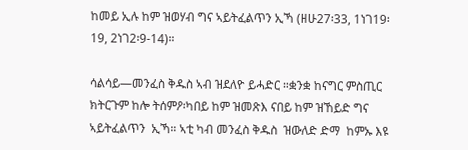ከመይ ኢሉ ከም ዝወሃብ ግና ኣይትፈልጥን ኢኻ (ዘሁ27፡33, 1ነገ19፡19, 2ነገ2፡9-14)።

ሳልሳይ—መንፈስ ቅዱስ ኣብ ዝደለዮ ይሓድር ።ቋንቋ ከናግር ምስጢር ክትርጉም ከሎ ትሰምዖ፡ካበይ ከም ዝመጽእ ናበይ ከም ዝኸይድ ግና ኣይትፈልጥን  ኢኻ። ኣቲ ካብ መንፈስ ቅዱስ  ዝውለድ ድማ  ከምኡ እዩ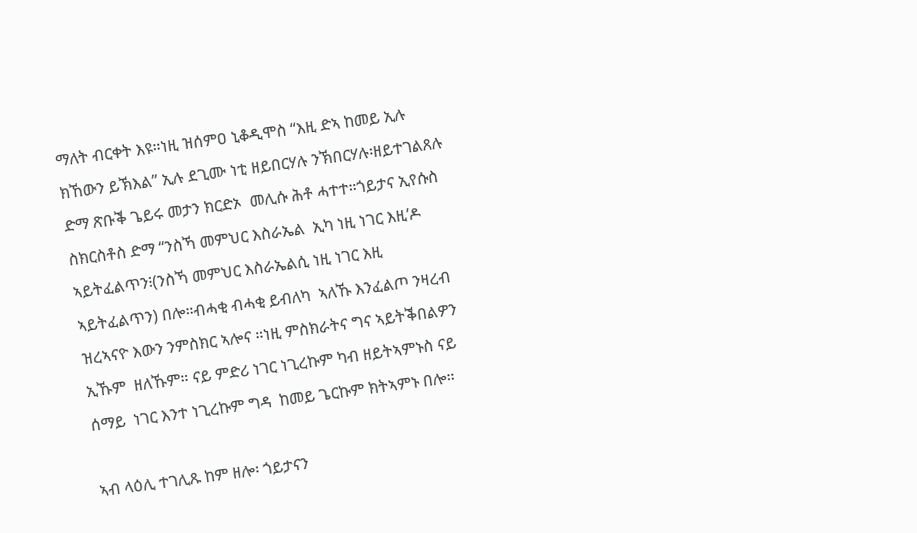ማለት ብርቀት እዩ።ነዚ ዝሰምዐ ኒቆዲሞስ “እዚ ድኣ ከመይ ኢሉ ክኸውን ይኽእል” ኢሉ ደጊሙ ነቲ ዘይበርሃሉ ንኽበርሃሉ፡ዘይተገልጸሉ ድማ ጽቡቕ ጌይሩ መታን ክርድኦ  መሊሱ ሕቶ ሓተተ።ጎይታና ኢየሱስ ስክርስቶስ ድማ “ንስኻ መምህር እስራኤል  ኢካ ነዚ ነገር እዚ’ዶ ኣይትፈልጥን፧(ንስኻ መምህር እስራኤልሲ ነዚ ነገር እዚ ኣይትፈልጥን) በሎ።ብሓቂ ብሓቂ ይብለካ  ኣለኹ እንፈልጦ ንዛረብ ዝረኣናዮ እውን ንምስክር ኣሎና ።ነዚ ምስክራትና ግና ኣይትቕበልዎን ኢኹም  ዘለኹም። ናይ ምድሪ ነገር ነጊረኩም ካብ ዘይትኣምኑስ ናይ ሰማይ  ነገር እንተ ነጊረኩም ግዳ  ከመይ ጌርኩም ክትኣምኑ በሎ።

ኣብ ላዕሊ ተገሊጹ ከም ዘሎ፡ ጎይታናን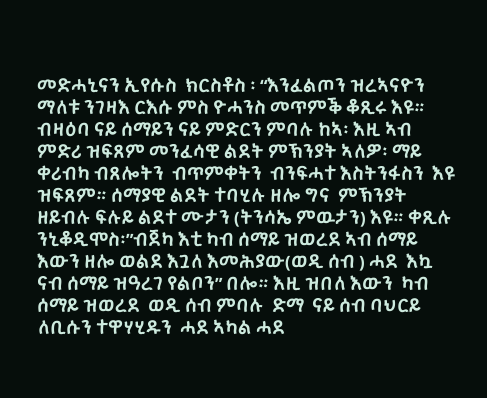መድሓኒናን ኢየሱስ  ክርስቶስ ፡ “እንፈልጦን ዝረኣናዮን ማለቱ ንገዛእ ርእሱ ምስ ዮሓንስ መጥምቕ ቆጺሩ እዩ። ብዛዕባ ናይ ሰማይን ናይ ምድርን ምባሉ ከኣ፡ እዚ ኣብ ምድሪ ዝፍጸም መንፈሳዊ ልደት ምኽንያት ኣለዎ፡ ማይ ቀሪብካ ብጸሎትን  ብጥምቀትን  ብንፍሓተ እስትንፋስን  እዩ ዝፍጸም። ሰማያዊ ልደት ተባሂሉ ዘሎ ግና  ምኽንያት ዘይብሉ ፍሉይ ልደተ ሙታን (ትንሳኤ ምዉታን) እዩ። ቀጺሉ ንኒቆዲሞስ፡”ብጀካ እቲ ካብ ሰማይ ዝወረደ ኣብ ሰማይ እውን ዘሎ ወልደ እጓለ እመሕያው(ወዲ ሰብ ) ሓደ  እኳ ናብ ሰማይ ዝዓረገ የልቦን” በሎ። እዚ ዝበለ እውን  ካብ ሰማይ ዝወረደ  ወዲ ሰብ ምባሉ  ድማ  ናይ ሰብ ባህርይ ለቢሱን ተዋሃሂዱን  ሓደ ኣካል ሓደ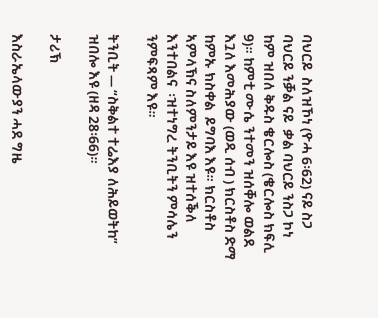ባህርይ  ስለዝኾነ (ዮሓ 6፡62) ናይ ስጋ  ባህርይ ንቓል ናይ  ቃል ባህርይ ንስጋ ኮነ  ከም ዝበለ ቅዱስ ቄርሎስ (ቄርሎስ ክፍሊ 9)። ከምቲ ሙሴ ንተመን ዝሰቐሎ ወልደ እጓለ እመሕያው (ወዲ ሰብ ) ክርስቶስ ድማ  ከምኡ ክስቀል  ይግባእ እዩ። ክርስቶስ ኣምላኽና ስለምንታይ እዩ ዝተሰቕለ እንተበልና  ፡ዝተነግረ ትንቢትን ምሳሌን  ንምፍጻም እዩ።

ትንቢት — “ስቅልተ ተሬእያ ለሕይወትከ” ዝበሎ እዩ (ዘዳ 28፡66)።

ታሪኽ

እስራኤላውያን ሓደ ግዜ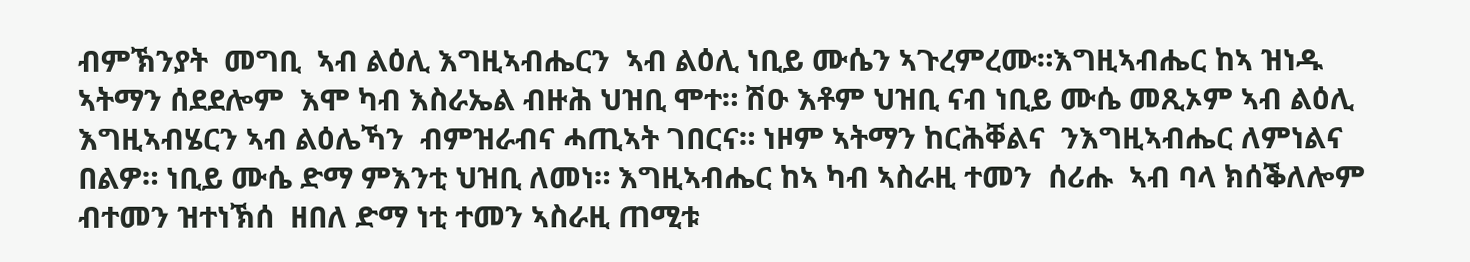ብምኽንያት  መግቢ  ኣብ ልዕሊ እግዚኣብሔርን  ኣብ ልዕሊ ነቢይ ሙሴን ኣጉረምረሙ።እግዚኣብሔር ከኣ ዝነዱ ኣትማን ሰደደሎም  እሞ ካብ እስራኤል ብዙሕ ህዝቢ ሞተ። ሽዑ እቶም ህዝቢ ናብ ነቢይ ሙሴ መጺኦም ኣብ ልዕሊ እግዚኣብሄርን ኣብ ልዕሌኻን  ብምዝራብና ሓጢኣት ገበርና። ነዞም ኣትማን ከርሕቐልና  ንእግዚኣብሔር ለምነልና በልዎ። ነቢይ ሙሴ ድማ ምእንቲ ህዝቢ ለመነ። እግዚኣብሔር ከኣ ካብ ኣስራዚ ተመን  ሰሪሑ  ኣብ ባላ ክሰቕለሎም  ብተመን ዝተነኽሰ  ዘበለ ድማ ነቲ ተመን ኣስራዚ ጠሚቱ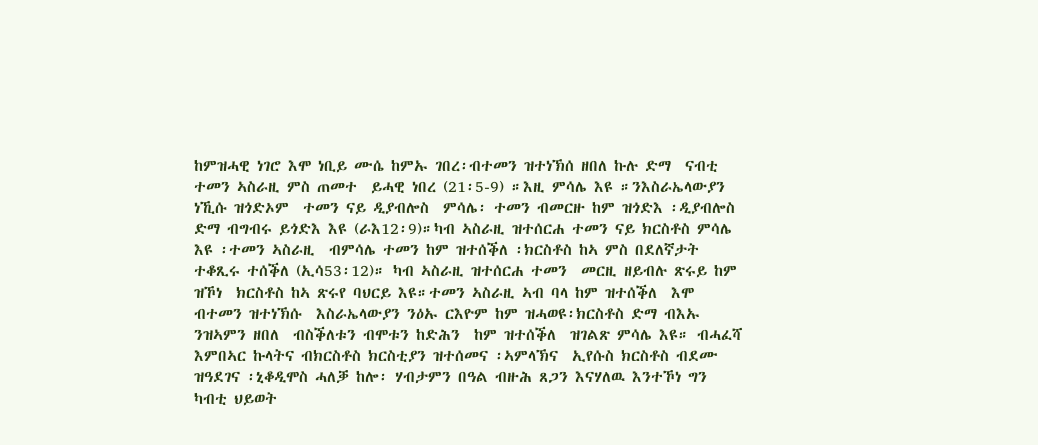ከምዝሓዊ ነገሮ እሞ ነቢይ ሙሴ ከምኡ ገበረ፡ብተመን ዝተነኽሰ ዘበለ ኩሉ ድማ  ናብቲ ተመን ኣስራዚ ምስ ጠመተ  ይሓዊ ነበረ (21፡5-9) ።እዚ ምሳሌ እዩ ።ንእስራኤላውያን ነኺሱ ዝጎድኦም  ተመን ናይ ዲያብሎስ  ምሳሌ፡ ተመን ብመርዙ ከም ዝጎድእ ፡ዲያብሎስ ድማ ብግብሩ ይጎድእ እዩ (ራእ12፡9)።ካብ ኣስራዚ ዝተሰርሐ ተመን ናይ ክርስቶስ ምሳሌ እዩ ፡ተመን ኣስራዚ  ብምሳሌ ተመን ከም ዝተሰቕለ ፡ክርስቶስ ከኣ ምስ በደለኛታት ተቆጺሩ ተሰቕለ (ኢሳ53፡12)። ካብ ኣስራዚ ዝተሰርሐ ተመን  መርዚ ዘይብሉ ጽሩይ ከም ዝኾነ  ክርስቶስ ከኣ ጽሩየ ባህርይ እዩ።ተመን ኣስራዚ ኣብ ባላ ከም ዝተሰቕለ  እሞ ብተመን ዝተነኽሱ  እስራኤላውያን ንዕኡ ርእዮም ከም ዝሓወዩ፡ክርስቶስ ድማ ብእኡ ንዝኣምን ዘበለ  ብስቕለቱን ብሞቱን ከድሕን  ከም ዝተሰቕለ  ዝገልጽ ምሳሌ እዩ። ብሓፈሻ  እምበኣር ኩላትና ብክርስቶስ ክርስቲያን ዝተሰመና ፡ኣምላኽና  ኢየሱስ ክርስቶስ ብደሙ ዝዓደገና ፡ኒቆዲሞስ ሓለቓ ከሎ፡ ሃብታምን በዓል ብዙሕ ጸጋን እናሃለዉ እንተኾነ ግን ካብቲ ህይወት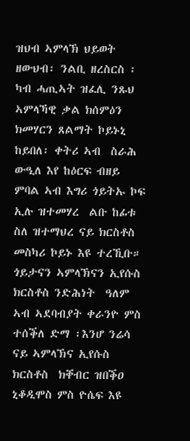ዝህብ ኣምላኽ ህይወት ዘውህብ፡ ንልቢ ዘረስርስ ፡ካብ ሓጢኣት ዝፈሊ ንጹህ ኣምላኻዊ ቃል ክሰምዕን ክመሃርን ጸልማት ኮይኑኒ ከይበለ፡ ቀትሪ ኣብ  ስራሕ ውዒለ እየ ከዕርፍ ብዘይ ምባል ኣብ እግሪ ጎይትኡ ኮፍ ኢሉ ዝተመሃረ  ልቡ ከፊቱ ስለ ዝተማህረ ናይ ክርስቶስ መስካሪ ኮይኑ እዩ ተረኺቡ። ጎይታናን ኣምላኽናን ኢየሱስ ክርስቶስ ንድሕነት  ዓለም ኣብ ኣደባብያት ቀራንዮ ምስ ተሰቕለ ድማ ፡እንሆ ንሬሳ ናይ ኣምላኽና ኢየሱስ ክርስቶስ  ክቐብር ዝበቕዐ ኒቆዲሞስ ምስ ዮሴፍ እዩ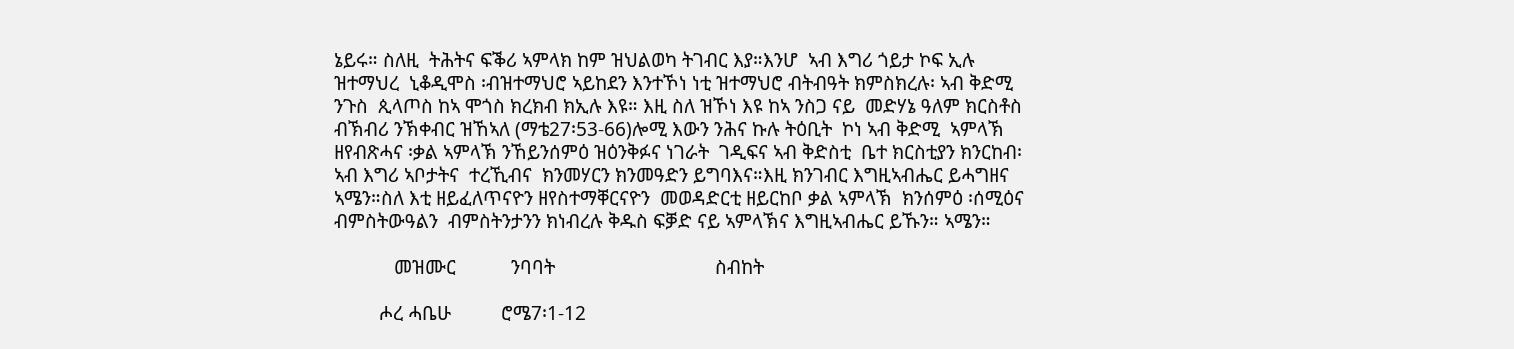ኔይሩ። ስለዚ  ትሕትና ፍቕሪ ኣምላክ ከም ዝህልወካ ትገብር እያ።እንሆ  ኣብ እግሪ ጎይታ ኮፍ ኢሉ ዝተማህረ  ኒቆዲሞስ ፡ብዝተማህሮ ኣይከደን እንተኾነ ነቲ ዝተማህሮ ብትብዓት ክምስክረሉ፡ ኣብ ቅድሚ ንጉስ  ጲላጦስ ከኣ ሞጎስ ክረክብ ክኢሉ እዩ። እዚ ስለ ዝኾነ እዩ ከኣ ንስጋ ናይ  መድሃኔ ዓለም ክርስቶስ ብኽብሪ ንኽቀብር ዝኸኣለ (ማቴ27፡53-66)ሎሚ እውን ንሕና ኩሉ ትዕቢት  ኮነ ኣብ ቅድሚ  ኣምላኽ ዘየብጽሓና ፡ቃል ኣምላኽ ንኸይንሰምዕ ዝዕንቅፉና ነገራት  ገዲፍና ኣብ ቅድስቲ  ቤተ ክርስቲያን ክንርከብ፡ ኣብ እግሪ ኣቦታትና  ተረኺብና  ክንመሃርን ክንመዓድን ይግባእና።እዚ ክንገብር እግዚኣብሔር ይሓግዘና ኣሜን።ስለ እቲ ዘይፈለጥናዮን ዘየስተማቐርናዮን  መወዳድርቲ ዘይርከቦ ቃል ኣምላኽ  ክንሰምዕ ፡ሰሚዕና ብምስትውዓልን  ብምስትንታንን ክነብረሉ ቅዱስ ፍቓድ ናይ ኣምላኽና እግዚኣብሔር ይኹን። ኣሜን።

            መዝሙር           ንባባት                                ስብከት

         ሖረ ሓቤሁ          ሮሜ7፡1-12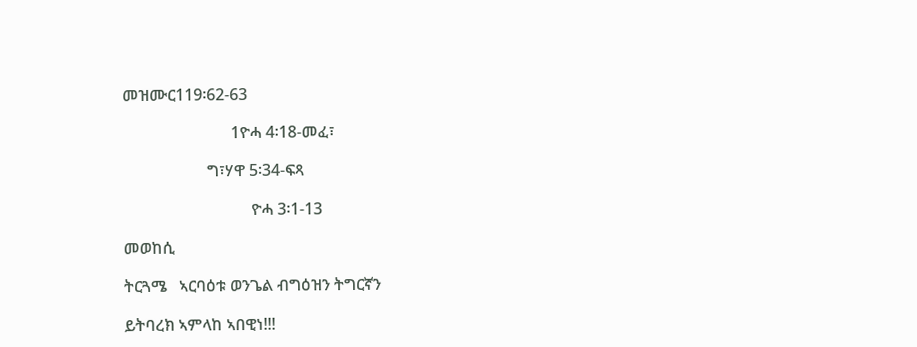መዝሙር119፡62-63

                           1ዮሓ 4፡18-መፈ፣

                     ግ፣ሃዋ 5፡34-ፍጻ

                                ዮሓ 3፡1-13

መወከሲ

ትርጓሜ   ኣርባዕቱ ወንጌል ብግዕዝን ትግርኛን

ይትባረክ ኣምላከ ኣበዊነ!!!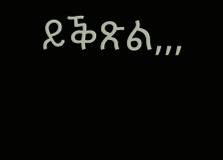ይቕጽል,,,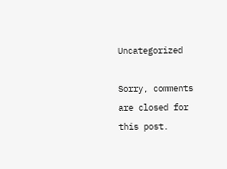Uncategorized

Sorry, comments are closed for this post.